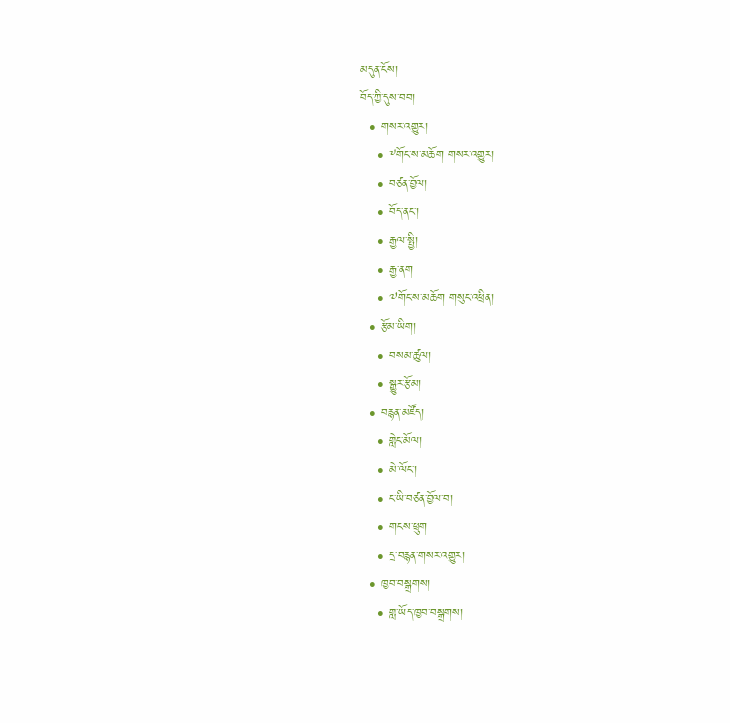མདུན་ངོས།
བོད་ཀྱི་དུས་བབ།
  • གསར་འགྱུར།
    • ༸གོང་ས་མཆོག གསར་འགྱུར།
    • བཙན་བྱོལ།
    • བོད་ནང་།
    • རྒྱལ་སྤྱི།
    • རྒྱ་ནག
    • ༧གོང་ས་མཆོག གསུང་འཕྲིན།
  • རྩོམ་ཡིག།
    • བསམ་ཚུལ།
    • སྒྱུར་རྩོམ།
  • བརྙན་མཛོད།
    • གླེང་མོལ།
    • མེ་ལོང་།
    • ང་ཡི་བཙན་བྱོལ་བ།
    • གངས་ཕྲུག
    • དྲ་བརྙན་གསར་འགྱུར།
  • ཁྱབ་བསྒྲགས།
    • གླ་ཡོད་ཁྱབ་བསྒྲགས།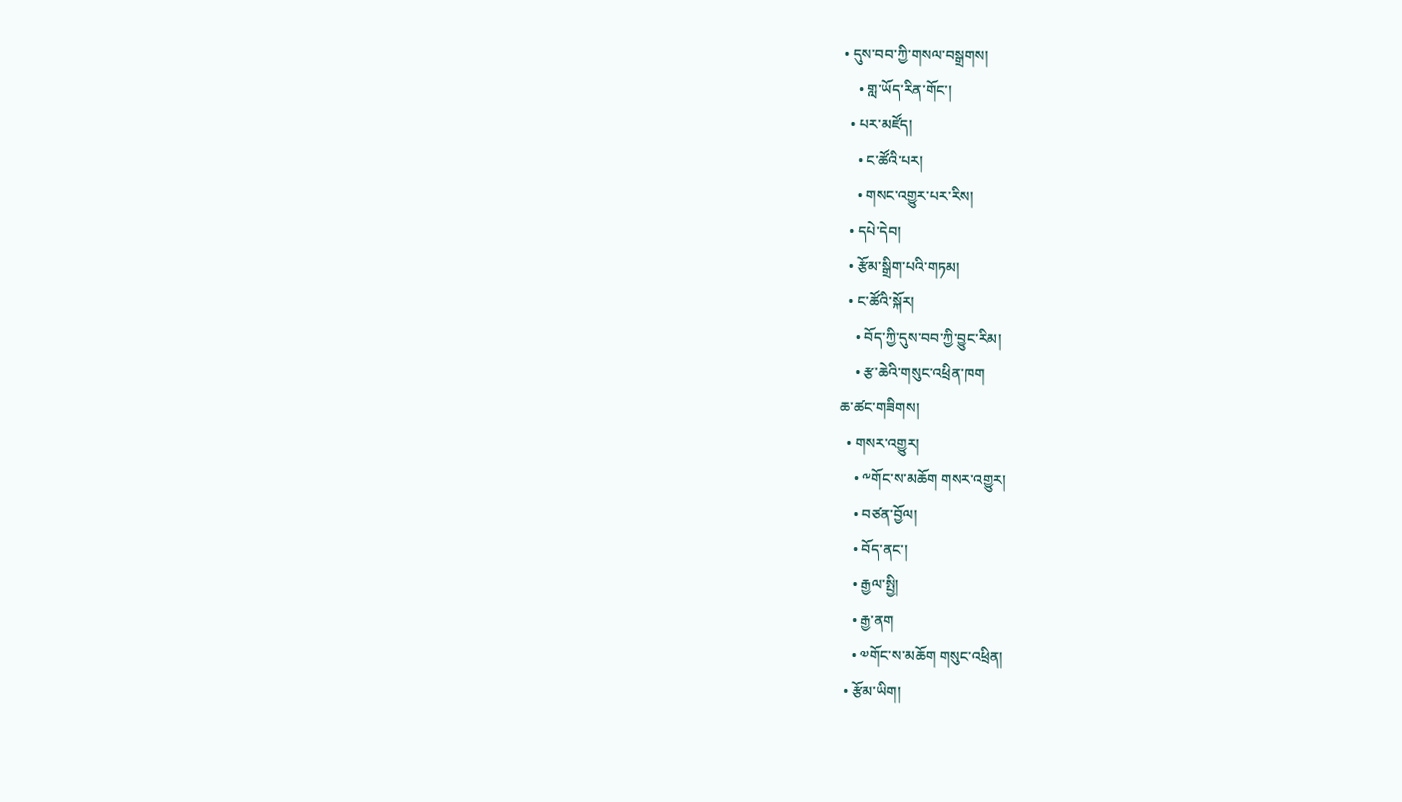• དུས་བབ་ཀྱི་གསལ་བསྒྲགས།
    • གླ་ཡོད་རིན་གོང་།
  • པར་མཛོད།
    • ང་ཚོའི་པར།
    • གསང་འགྱུར་པར་རིས།
  • དཔེ་དེབ།
  • རྩོམ་སྒྲིག་པའི་གཏམ།
  • ང་ཚོའི་སྐོར།
    • བོད་ཀྱི་དུས་བབ་ཀྱི་བྱུང་རིམ།
    • རྩ་ཆེའི་གསུང་འཕྲིན་ཁག
ཆ་ཚང་གཟིགས།
  • གསར་འགྱུར།
    • ༸གོང་ས་མཆོག གསར་འགྱུར།
    • བཙན་བྱོལ།
    • བོད་ནང་།
    • རྒྱལ་སྤྱི།
    • རྒྱ་ནག
    • ༧གོང་ས་མཆོག གསུང་འཕྲིན།
  • རྩོམ་ཡིག།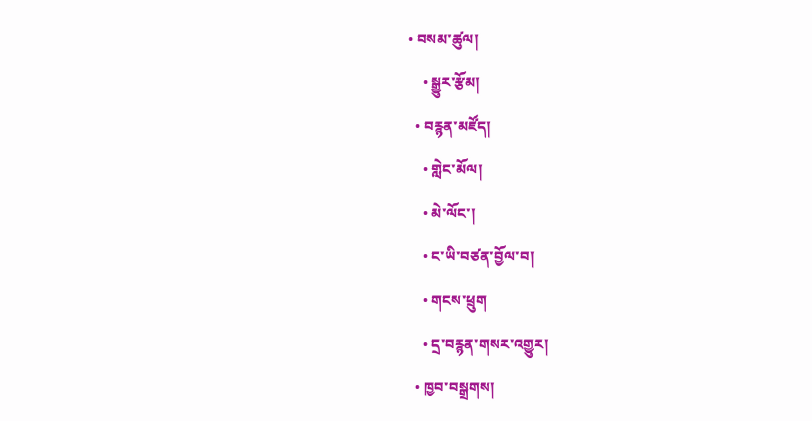• བསམ་ཚུལ།
    • སྒྱུར་རྩོམ།
  • བརྙན་མཛོད།
    • གླེང་མོལ།
    • མེ་ལོང་།
    • ང་ཡི་བཙན་བྱོལ་བ།
    • གངས་ཕྲུག
    • དྲ་བརྙན་གསར་འགྱུར།
  • ཁྱབ་བསྒྲགས།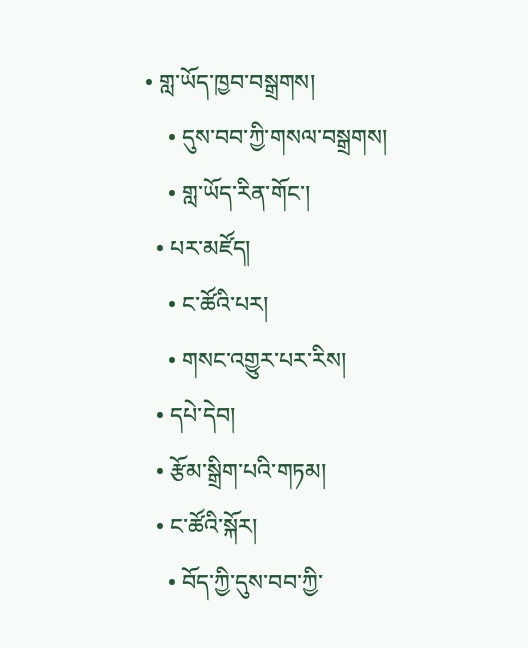• གླ་ཡོད་ཁྱབ་བསྒྲགས།
    • དུས་བབ་ཀྱི་གསལ་བསྒྲགས།
    • གླ་ཡོད་རིན་གོང་།
  • པར་མཛོད།
    • ང་ཚོའི་པར།
    • གསང་འགྱུར་པར་རིས།
  • དཔེ་དེབ།
  • རྩོམ་སྒྲིག་པའི་གཏམ།
  • ང་ཚོའི་སྐོར།
    • བོད་ཀྱི་དུས་བབ་ཀྱི་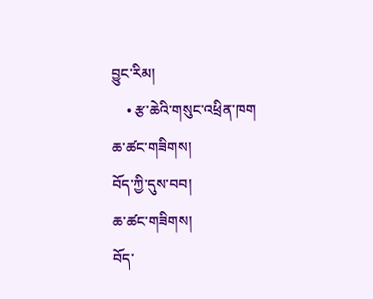བྱུང་རིམ།
    • རྩ་ཆེའི་གསུང་འཕྲིན་ཁག
ཆ་ཚང་གཟིགས།
བོད་ཀྱི་དུས་བབ།
ཆ་ཚང་གཟིགས།
བོད་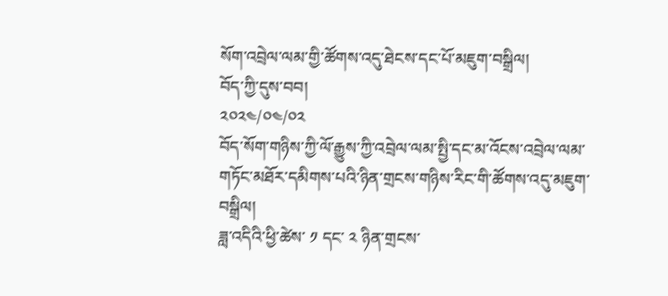སོག་འབྲེལ་ལམ་གྱི་ཚོགས་འདུ་ཐེངས་དང་པོ་མཇུག་བསྒྲིལ།
བོད་ཀྱི་དུས་བབ།
༢༠༢༤/༠༤/༠༢
བོད་སོག་གཉིས་ཀྱི་ལོ་རྒྱུས་ཀྱི་འབྲེལ་ལམ་སྤྱི་དང་མ་འོངས་འབྲེལ་ལམ་གཏོང་མཐོར་དམིགས་པའི་ཉིན་གྲངས་གཉིས་རིང་གི་ཚོགས་འདུ་མཇུག་བསྒྲིལ།
ཟླ་འདིའི་ཕྱི་ཚེས་ ༡ དང་ ༢ ཉིན་གྲངས་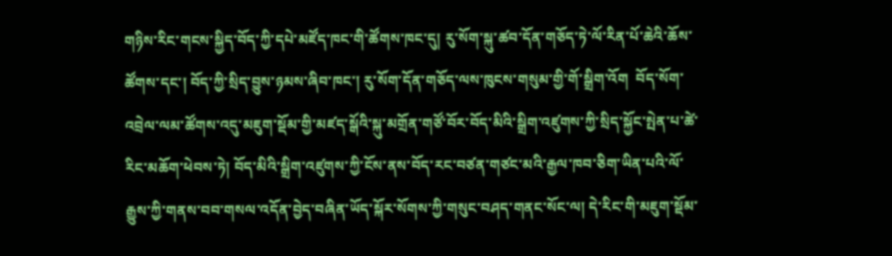གཉིས་རིང་གངས་སྐྱིད་བོད་ཀྱི་དཔེ་མཛོད་ཁང་གི་ཚོགས་ཁང་དུ། རུ་སོག་སྐུ་ཚབ་དོན་གཅོད་ཏེ་ལོ་རིན་པོ་ཆེའི་ཆོས་ཚོགས་དང་། བོད་ཀྱི་སྲིད་བྱུས་ཉམས་ཞིབ་ཁང་། རུ་སོག་དོན་གཅོད་ལས་ཁུངས་གསུམ་གྱི་གོ་སྒྲིག་འོག  བོད་སོག་འབྲེལ་ལམ་ཚོགས་འདུ་མཇུག་སྡོམ་གྱི་མཛད་སྒོའི་སྐུ་མགྲོན་གཙོ་བོར་བོད་མིའི་སྒྲིག་འཛུགས་ཀྱི་སྲིད་སྐྱོང་སྤེན་པ་ཚེ་རིང་མཆོག་ཕེབས་ཏེ། བོད་མིའི་སྒྲིག་འཛུགས་ཀྱི་ངོས་ནས་བོད་རང་བཙན་གཙང་མའི་རྒྱལ་ཁབ་ཅིག་ཡིན་པའི་ལོ་རྒྱུས་ཀྱི་གནས་བབ་གསལ་འདོན་བྱེད་བཞིན་ཡོད་སྐོར་སོགས་ཀྱི་གསུང་བཤད་གནང་སོང་ལ། དེ་རིང་གི་མཇུག་སྡོམ་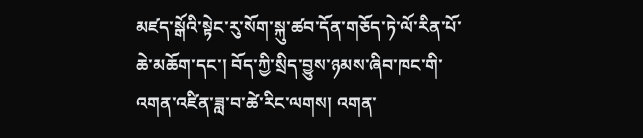མཛད་སྒོའི་སྟེང་རུ་སོག་སྐུ་ཚབ་དོན་གཅོད་ཏེ་ལོ་རིན་པོ་ཆེ་མཆོག་དང་། བོད་ཀྱི་སྲིད་བྱུས་ཉམས་ཞིབ་ཁང་གི་འགན་འཛིན་ཟླ་བ་ཚེ་རིང་ལགས། འགན་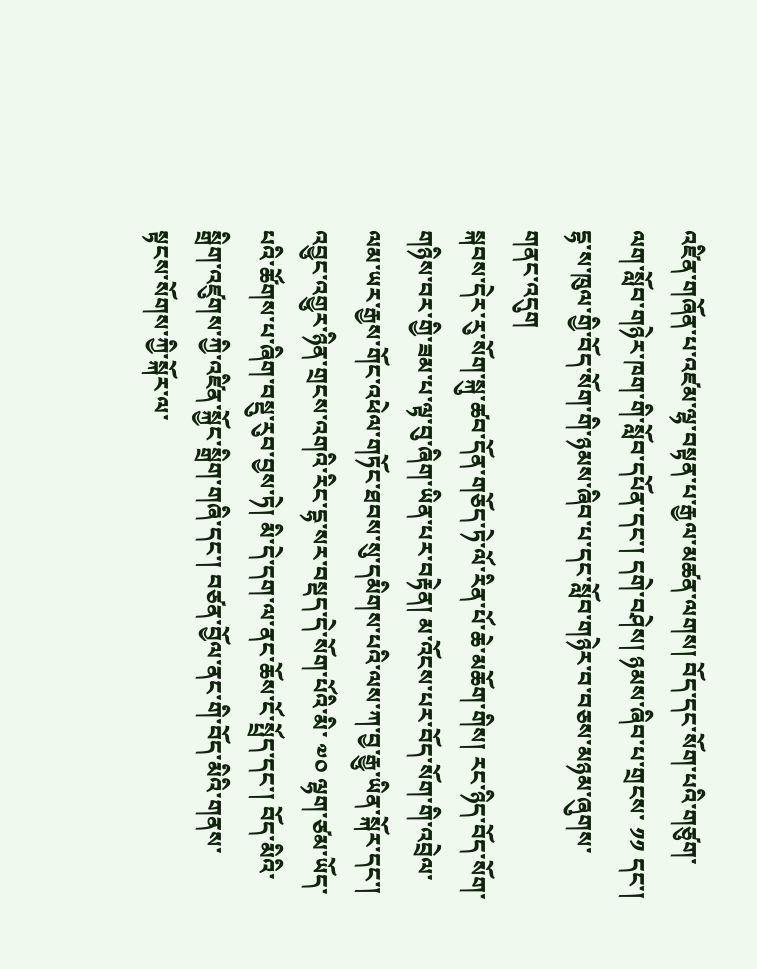འཛིན་གཞོན་པ་འཛམ་ལྷ་བསྟན་པ་རྒྱལ་མཚན་ལགས། བོད་དང་སོག་པའི་གཙུག་ལག་སློབ་གཉེར་ཁག་གི་སློབ་དཔོན་དང་། དགེ་བཤེས། ཉམས་ཞིབ་པ་གྲངས་ ༡༡ དང་།  དྷ་ས་ཁུལ་གྱི་བོད་སོག་གི་ཉམས་ཞིབ་པ་དང་སློབ་གཉེར་བ་བཅས་མཉམ་ཞུགས་གནང་འདུག
སྐབས་དེར་རུ་སོག་སྐུ་ཚབ་དོན་གཅོད་ཏེ་ལོ་རིན་པོ་ཆེ་མཆོག་གིས། རང་ཉིད་བོད་སོག་གཉིས་བར་གྱི་ཟམ་པ་ལྟ་བུ་ཞིག་ཡིན་པར་བརྟེན། མ་འོངས་པར་བོད་སོག་གི་འབྲེལ་ལམ་ཡར་རྒྱས་གོང་འཕེལ་གཏོང་ཐབས་སུ་དམིགས་པའི་ལས་ཀ་བྱ་རྒྱུ་ཡིན་སྐོར་དང་། འབྱུང་འགྱུར་ཉིན་གྲངས་འགའི་རིང་དྷ་སར་བསྡད་དེ་སོག་པོའི་མི་ ༧༠ ལྷག་ཙམ་ཡོད་པའི་ཚོགས་པ་ཞིག་བསྡུ་རུབ་བྱས་ཏེ། མི་དེ་དག་ལ་ནང་ཆོས་ངོ་སྤྲོད་དང་། བོད་མིའི་སྒྲིག་འཛུགས་ཀྱི་འཛིན་སྐྱོང་སྒྲིག་གཞི་དང་། བཙན་བྱོལ་ནང་གི་བོད་མིའི་གནས་སྟངས་སོགས་ཀྱི་སྐོར་ལ་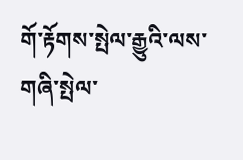གོ་རྟོགས་སྤེལ་རྒྱུའི་ལས་གཞི་སྤེལ་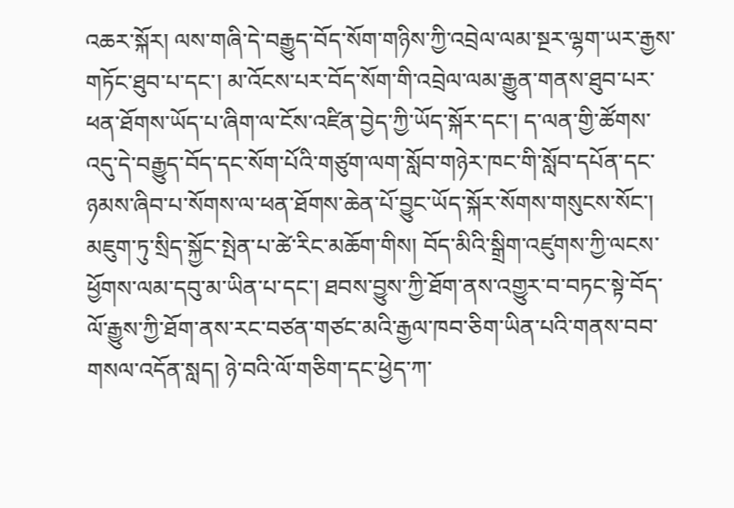འཆར་སྐོར། ལས་གཞི་དེ་བརྒྱུད་བོད་སོག་གཉིས་ཀྱི་འབྲེལ་ལམ་སྔར་ལྷག་ཡར་རྒྱས་གཏོང་ཐུབ་པ་དང་། མ་འོངས་པར་བོད་སོག་གི་འབྲེལ་ལམ་རྒྱུན་གནས་ཐུབ་པར་ཕན་ཐོགས་ཡོད་པ་ཞིག་ལ་ངོས་འཛིན་བྱེད་ཀྱི་ཡོད་སྐོར་དང་། ད་ལན་གྱི་ཚོགས་འདུ་དེ་བརྒྱུད་བོད་དང་སོག་པོའི་གཙུག་ལག་སློབ་གཉེར་ཁང་གི་སློབ་དཔོན་དང་ཉམས་ཞིབ་པ་སོགས་ལ་ཕན་ཐོགས་ཆེན་པོ་བྱུང་ཡོད་སྐོར་སོགས་གསུངས་སོང་།
མཇུག་ཏུ་སྲིད་སྐྱོང་སྤེན་པ་ཚེ་རིང་མཆོག་གིས། བོད་མིའི་སྒྲིག་འཛུགས་ཀྱི་ལངས་ཕྱོགས་ལམ་དབུ་མ་ཡིན་པ་དང་། ཐབས་བྱུས་ཀྱི་ཐོག་ནས་འགྱུར་བ་བཏང་སྟེ་བོད་ལོ་རྒྱུས་ཀྱི་ཐོག་ནས་རང་བཙན་གཙང་མའི་རྒྱལ་ཁབ་ཅིག་ཡིན་པའི་གནས་བབ་གསལ་འདོན་སླད། ཉེ་བའི་ལོ་གཅིག་དང་ཕྱེད་ཀ་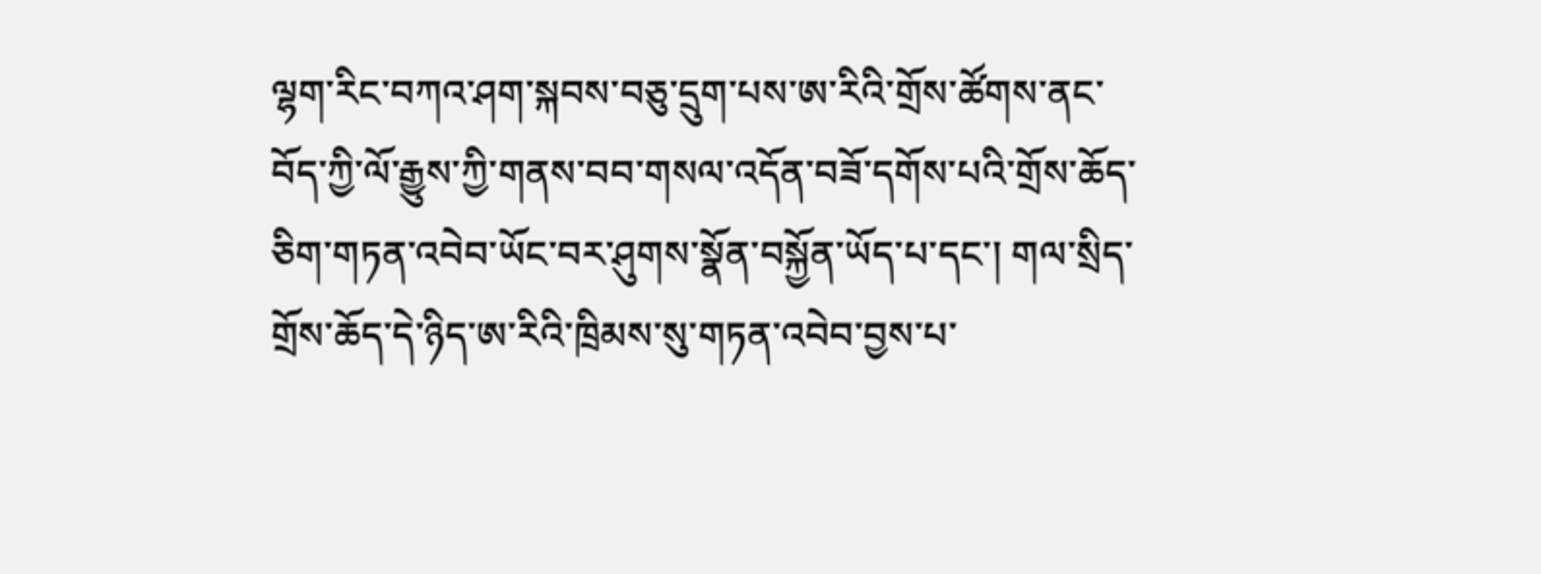ལྷག་རིང་བཀའ་ཤག་སྐབས་བཅུ་དྲུག་པས་ཨ་རིའི་གྲོས་ཚོགས་ནང་བོད་ཀྱི་ལོ་རྒྱུས་ཀྱི་གནས་བབ་གསལ་འདོན་བཟོ་དགོས་པའི་གྲོས་ཆོད་ཅིག་གཏན་འབེབ་ཡོང་བར་ཤུགས་སྣོན་བསྐྱོན་ཡོད་པ་དང་། གལ་སྲིད་གྲོས་ཆོད་དེ་ཉིད་ཨ་རིའི་ཁྲིམས་སུ་གཏན་འབེབ་བྱས་པ་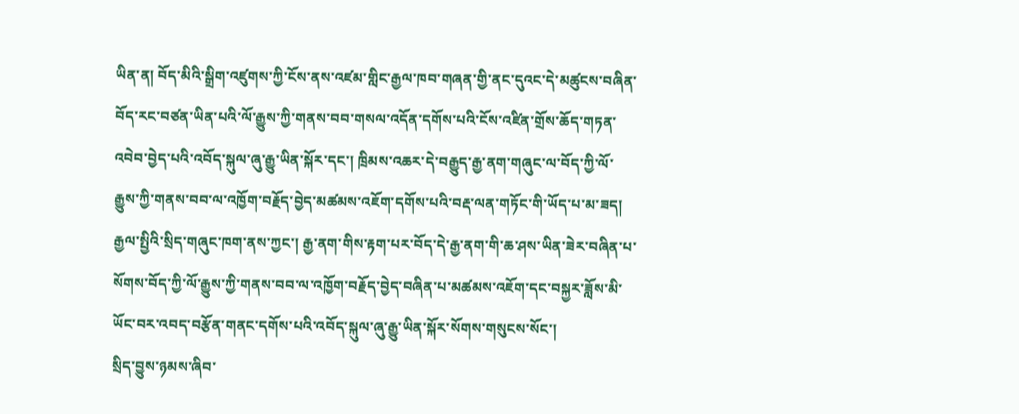ཡིན་ན། བོད་མིའི་སྒྲིག་འཛུགས་ཀྱི་ངོས་ནས་འཛམ་གླིང་རྒྱལ་ཁབ་གཞན་གྱི་ནང་དུའང་དེ་མཚུངས་བཞིན་བོད་རང་བཙན་ཡིན་པའི་ལོ་རྒྱུས་ཀྱི་གནས་བབ་གསལ་འདོན་དགོས་པའི་ངོས་འཛིན་གྲོས་ཆོད་གཏན་འབེབ་བྱེད་པའི་འབོད་སྐུལ་ཞུ་རྒྱུ་ཡིན་སྐོར་དང་། ཁྲིམས་འཆར་དེ་བརྒྱུད་རྒྱ་ནག་གཞུང་ལ་བོད་ཀྱི་ལོ་རྒྱུས་ཀྱི་གནས་བབ་ལ་འཁྱོག་བརྗོད་བྱེད་མཚམས་འཇོག་དགོས་པའི་བརྡ་ལན་གཏོང་གི་ཡོད་པ་མ་ཟད། རྒྱལ་སྤྱིའི་སྲིད་གཞུང་ཁག་ནས་ཀྱང་། རྒྱ་ནག་གིས་རྟག་པར་བོད་དེ་རྒྱ་ནག་གི་ཆ་ཤས་ཡིན་ཟེར་བཞིན་པ་སོགས་བོད་ཀྱི་ལོ་རྒྱུས་ཀྱི་གནས་བབ་ལ་འཁྱོག་བརྗོད་བྱེད་བཞིན་པ་མཚམས་འཇོག་དང་བསྐྱར་ཟློས་མི་ཡོང་བར་འབད་བརྩོན་གནང་དགོས་པའི་འབོད་སྐུལ་ཞུ་རྒྱུ་ཡིན་སྐོར་སོགས་གསུངས་སོང་།
སྲིད་བྱུས་ཉམས་ཞིབ་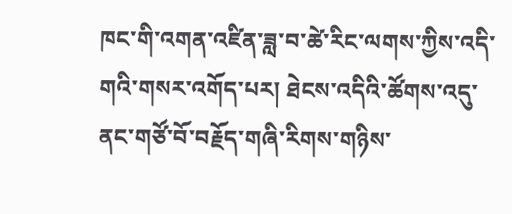ཁང་གི་འགན་འཛིན་ཟླ་བ་ཚེ་རིང་ལགས་ཀྱིས་འདི་གའི་གསར་འགོད་པར། ཐེངས་འདིའི་ཚོགས་འདུ་ནང་གཙོ་བོ་བརྗོད་གཞི་རིགས་གཉིས་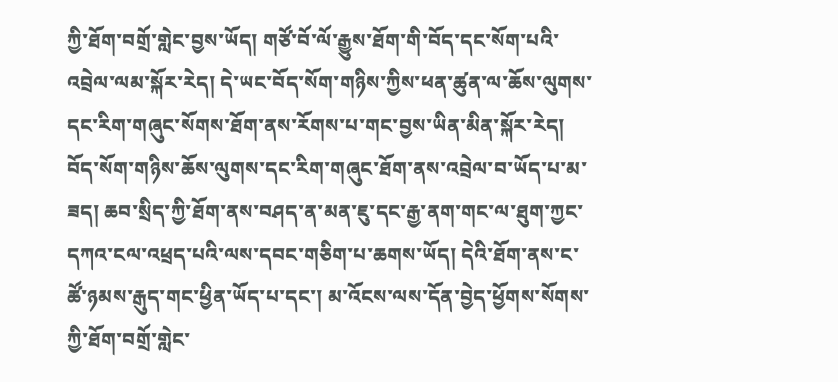ཀྱི་ཐོག་བགྲོ་གླེང་བྱས་ཡོད། གཙོ་བོ་ལོ་རྒྱུས་ཐོག་གི་བོད་དང་སོག་པའི་འབྲེལ་ལམ་སྐོར་རེད། དེ་ཡང་བོད་སོག་གཉིས་ཀྱིས་ཕན་ཚུན་ལ་ཆོས་ལུགས་དང་རིག་གཞུང་སོགས་ཐོག་ནས་རོགས་པ་གང་བྱས་ཡིན་མིན་སྐོར་རེད། བོད་སོག་གཉིས་ཆོས་ལུགས་དང་རིག་གཞུང་ཐོག་ནས་འབྲེལ་བ་ཡོད་པ་མ་ཟད། ཆབ་སྲིད་ཀྱི་ཐོག་ནས་བཤད་ན་མན་ཇུ་དང་རྒྱ་ནག་གང་ལ་ཐུག་ཀྱང་དཀའ་ངལ་འཕྲད་པའི་ལས་དབང་གཅིག་པ་ཆགས་ཡོད། དེའི་ཐོག་ནས་ང་ཚོ་ཉམས་རྒུད་གང་ཕྱིན་ཡོད་པ་དང་། མ་འོངས་ལས་དོན་བྱེད་ཕྱོགས་སོགས་ཀྱི་ཐོག་བགྲོ་གླེང་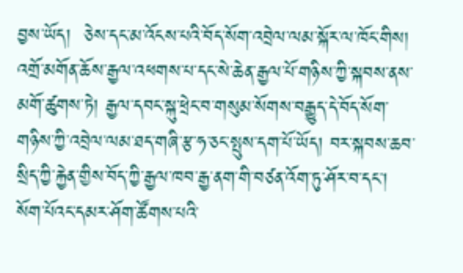བྱས་ཡོད།  ཅེས་དང་མ་འོངས་པའི་བོད་སོག་འབྲེལ་ལམ་སྐོར་ལ་ཁོང་གིས། འགྲོ་མགོན་ཆོས་རྒྱལ་འཕགས་པ་དང་སེ་ཆེན་རྒྱལ་པོ་གཉིས་ཀྱི་སྐབས་ནས་མགོ་ཚུགས་ཏེ། རྒྱལ་དབང་སྐུ་ཕྲེང་བ་གསུམ་སོགས་བརྒྱུད་དེ་བོད་སོག་གཉིས་ཀྱི་འབྲེལ་ལམ་ཐད་གཞི་རྩ་ཧ་ཅང་སྤུས་དག་པོ་ཡོད། བར་སྐབས་ཆབ་སྲིད་ཀྱི་རྐྱེན་གྱིས་བོད་ཀྱི་རྒྱལ་ཁབ་རྒྱ་ནག་གི་བཙན་འོག་ཏུ་ཤོར་བ་དང་། སོག་པོའང་དམར་ཤོག་ཚོགས་པའི་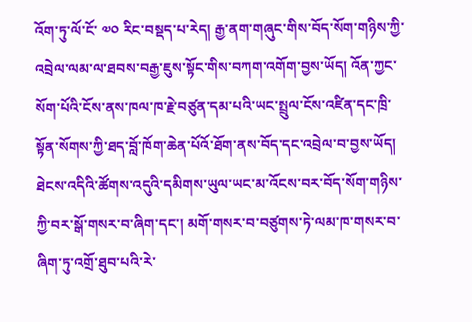འོག་ཏུ་ལོ་ངོ་ ༧༠ རིང་བསྡད་པ་རེད། རྒྱ་ནག་གཞུང་གིས་བོད་སོག་གཉིས་ཀྱི་འབྲེལ་ལམ་ལ་ཐབས་བརྒྱ་ཇུས་སྟོང་གིས་བཀག་འགོག་བྱས་ཡོད། འོན་ཀྱང་སོག་པོའི་ངོས་ནས་ཁལ་ཁ་རྗེ་བཙུན་དམ་པའི་ཡང་སྤྲུལ་ངོས་འཛིན་དང་ཁྲི་སྟོན་སོགས་ཀྱི་ཐད་བློ་ཁོག་ཆེན་པོའོ་ཐོག་ནས་བོད་དང་འབྲེལ་བ་བྱས་ཡོད། ཐེངས་འདིའི་ཚོགས་འདུའི་དམིགས་ཡུལ་ཡང་མ་འོངས་བར་བོད་སོག་གཉིས་ཀྱི་བར་སྒོ་གསར་བ་ཞིག་དང་། མགོ་གསར་བ་བཙུགས་ཏེ་ལམ་ཁ་གསར་བ་ཞིག་ཏུ་འགྲོ་ཐུབ་པའི་རེ་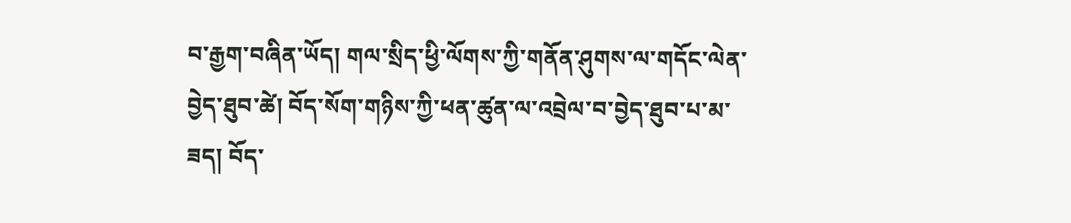བ་རྒྱག་བཞིན་ཡོད། གལ་སྲིད་ཕྱི་ལོགས་ཀྱི་གནོན་ཤུགས་ལ་གདོང་ལེན་བྱེད་ཐུབ་ཚེ། བོད་སོག་གཉིས་ཀྱི་ཕན་ཚུན་ལ་འབྲེལ་བ་བྱེད་ཐུབ་པ་མ་ཟད། བོད་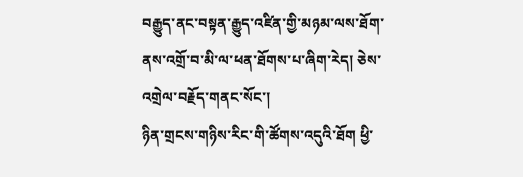བརྒྱུད་ནང་བསྟན་རྒྱུད་འཛིན་གྱི་མཉམ་ལས་ཐོག་ནས་འགྲོ་བ་མི་ལ་ཕན་ཐོགས་པ་ཞིག་རེད། ཅེས་འགྲེལ་བརྗོད་གནང་སོང་།
ཉིན་གྲངས་གཉིས་རིང་གི་ཚོགས་འདུའི་ཐོག ཕྱི་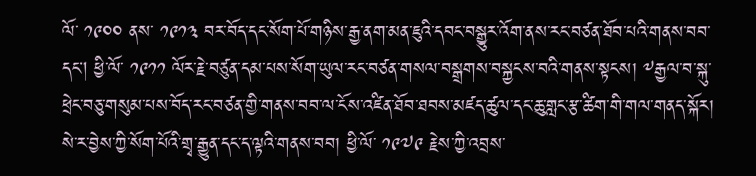ལོ་ ༡༩༠༠ ནས་ ༡༩༡༣ བར་བོད་དང་སོག་པོ་གཉིས་རྒྱ་ནག་མན་ཇུའི་དབང་བསྒྱུར་འོག་ནས་རང་བཙན་ཐོབ་པའི་གནས་བབ་དང། ཕྱི་ལོ་ ༡༩༡༡ ལོར་རྗེ་བཙུན་དམ་པས་སོག་ཡུལ་རང་བཙན་གསལ་བསྒྲགས་བསྐྱངས་བའི་གནས་སྟངས། ༸རྒྱལ་བ་སྐུ་ཕྲེང་བཅུ་གསུམ་པས་བོད་རང་བཙན་གྱི་གནས་བབ་ལ་ངོས་འཛིན་ཐོབ་ཐབས་མཛད་ཚུལ་དང་ཆུ་གླང་རྩ་ཚིག་གི་གལ་གནད་སྐོར། སེ་ར་བྱེས་ཀྱི་སོག་པོའི་གྲྭ་རྒྱུན་དང་ད་ལྟའི་གནས་བབ། ཕྱི་ལོ་ ༡༩༧༩ རྗེས་ཀྱི་འབྲས་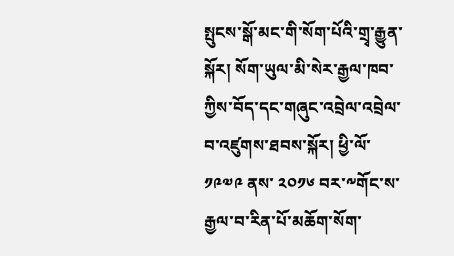སྤུངས་སྒོ་མང་གི་སོག་པོའི་གྲྭ་རྒྱུན་སྐོར། སོག་ཡུལ་མི་སེར་རྒྱལ་ཁབ་ཀྱིས་བོད་དང་གཞུང་འབྲེལ་འབྲེལ་བ་འཛུགས་ཐབས་སྐོར། ཕྱི་ལོ་ ༡༩༧༩ ནས་ ༢༠༡༦ བར་༸གོང་ས་རྒྱལ་བ་རིན་པོ་མཆོག་སོག་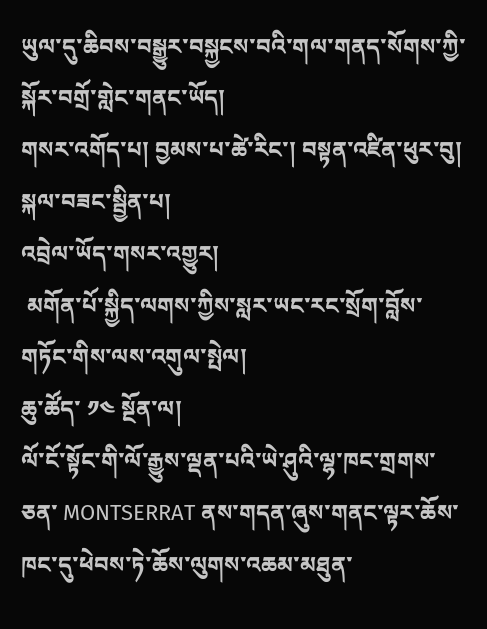ཡུལ་དུ་ཆིབས་བསྒྱུར་བསྐྱངས་བའི་གལ་གནད་སོགས་ཀྱི་སྐོར་བགྲོ་གླེང་གནང་ཡོད།
གསར་འགོད་པ། བྱམས་པ་ཚེ་རིང་། བསྟན་འཛིན་ཕུར་བུ། སྐལ་བཟང་སྦྱིན་པ།
འབྲེལ་ཡོད་གསར་འགྱུར།
 མགོན་པོ་སྐྱིད་ལགས་ཀྱིས་སླར་ཡང་རང་སྲོག་བློས་གཏོང་གིས་ལས་འགུལ་སྤེལ།
ཆུ་ཚོད་ ༡༤ སྔོན་ལ།
ལོ་ངོ་སྟོང་གི་ལོ་རྒྱུས་ལྡན་པའི་ཡེ་ཤུའི་ལྷ་ཁང་གྲགས་ཅན་ MONTSERRAT ནས་གདན་ཞུས་གནང་ལྟར་ཆོས་ཁང་དུ་ཕེབས་ཏེ་ཆོས་ལུགས་འཆམ་མཐུན་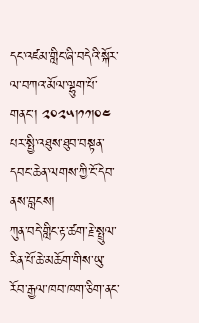དང་འཛམ་གླིང་ཞི་བདེའི་སྐོར་ལ་བཀའ་མོལ་ལྷུག་པོ་གནང་། ༢༠༢༥།༡༡།༠༤ པར་སྤྱི་འཐུས་ཐུབ་བསྟན་དབང་ཆེན་ལགས་ཀྱི་ངོ་དེབ་ནས་བླངས།
ཀུན་བདེ་གླིང་རྟ་ཚག་རྗེ་སྤྲུལ་རིན་པོ་ཆེ་མཆོག་གིས་ཡུ་རོབ་རྒྱལ་ཁབ་ཁག་ཅིག་ནང་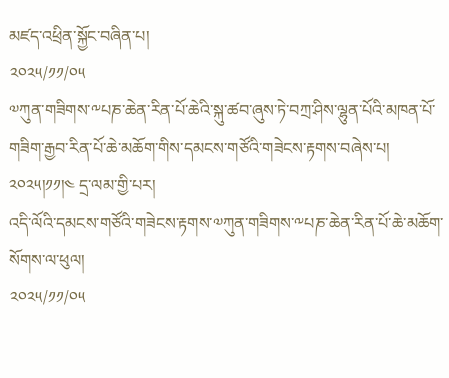མཛད་འཕྲིན་སྐྱོང་བཞིན་པ།
༢༠༢༥/༡༡/༠༥
༧ཀུན་གཟིགས་༸པཎ་ཆེན་རིན་པོ་ཆེའི་སྐུ་ཚབ་ཞུས་ཏེ་བཀྲ་ཤིས་ལྷུན་པོའི་མཁན་པོ་གཟིག་རྒྱབ་རིན་པོ་ཆེ་མཆོག་གིས་དམངས་གཙོའི་གཟེངས་རྟགས་བཞེས་པ། ༢༠༢༥།༡༡།༤ དྲ་ལམ་གྱི་པར།
འདི་ལོའི་དམངས་གཙོའི་གཟེངས་རྟགས་༧ཀུན་གཟིགས་༸པཎ་ཆེན་རིན་པོ་ཆེ་མཆོག་སོགས་ལ་ཕུལ།
༢༠༢༥/༡༡/༠༥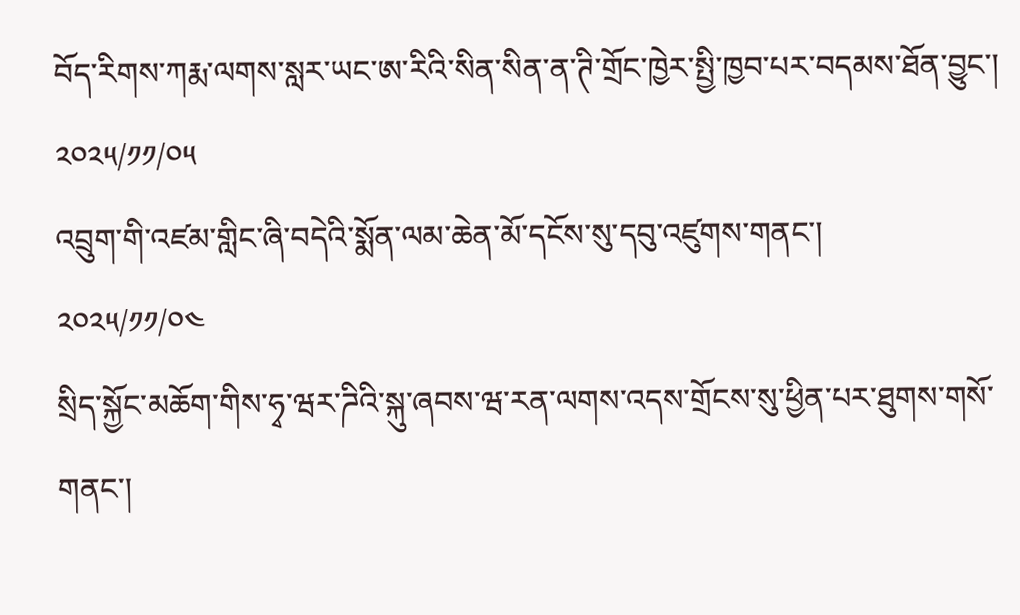བོད་རིགས་ཀརྨ་ལགས་སླར་ཡང་ཨ་རིའི་སིན་སིན་ན་ཊི་གྲོང་ཁྱེར་སྤྱི་ཁྱབ་པར་བདམས་ཐོན་བྱུང་།
༢༠༢༥/༡༡/༠༥
འབྲུག་གི་འཛམ་གླིང་ཞི་བདེའི་སྨོན་ལམ་ཆེན་མོ་དངོས་སུ་དབུ་འཛུགས་གནང་།
༢༠༢༥/༡༡/༠༤
སྲིད་སྐྱོང་མཆོག་གིས་ཧྭ་ཝར་ཌིའི་སྐུ་ཞབས་ཝ་རན་ལགས་འདས་གྲོངས་སུ་ཕྱིན་པར་ཐུགས་གསོ་གནང་།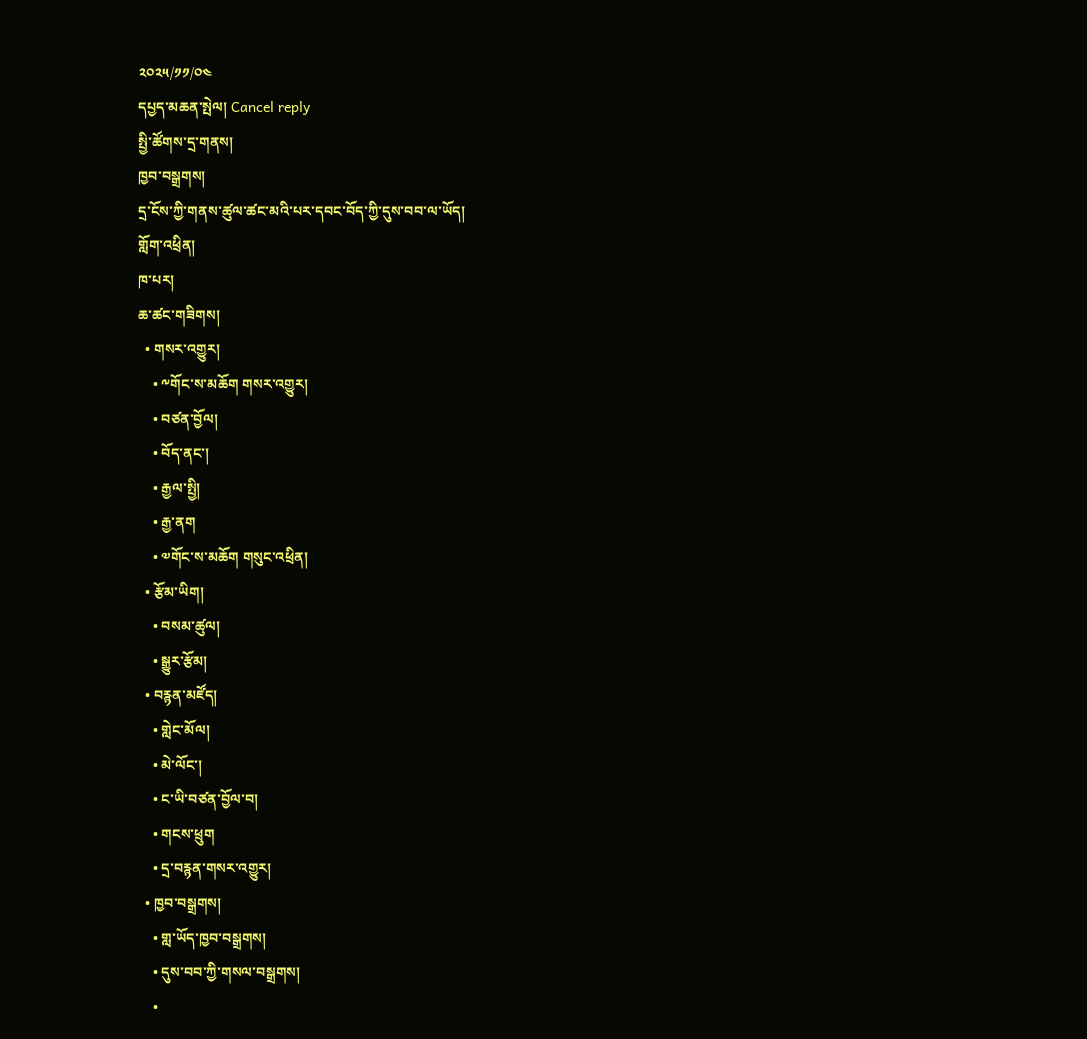༢༠༢༥/༡༡/༠༤
དཔྱད་མཆན་སྤེལ། Cancel reply
སྤྱི་ཚོགས་དྲ་གནས།
ཁྱབ་བསྒྲགས།
དྲ་ངོས་ཀྱི་གནས་ཚུལ་ཚང་མའི་པར་དབང་བོད་ཀྱི་དུས་བབ་ལ་ཡོད།
གློག་འཕྲིན།
ཁ་པར།
ཆ་ཚང་གཟིགས།
  • གསར་འགྱུར།
    • ༸གོང་ས་མཆོག གསར་འགྱུར།
    • བཙན་བྱོལ།
    • བོད་ནང་།
    • རྒྱལ་སྤྱི།
    • རྒྱ་ནག
    • ༧གོང་ས་མཆོག གསུང་འཕྲིན།
  • རྩོམ་ཡིག།
    • བསམ་ཚུལ།
    • སྒྱུར་རྩོམ།
  • བརྙན་མཛོད།
    • གླེང་མོལ།
    • མེ་ལོང་།
    • ང་ཡི་བཙན་བྱོལ་བ།
    • གངས་ཕྲུག
    • དྲ་བརྙན་གསར་འགྱུར།
  • ཁྱབ་བསྒྲགས།
    • གླ་ཡོད་ཁྱབ་བསྒྲགས།
    • དུས་བབ་ཀྱི་གསལ་བསྒྲགས།
    •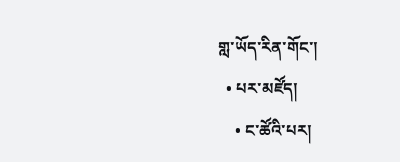གླ་ཡོད་རིན་གོང་།
  • པར་མཛོད།
    • ང་ཚོའི་པར།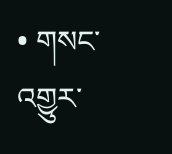• གསང་འགྱུར་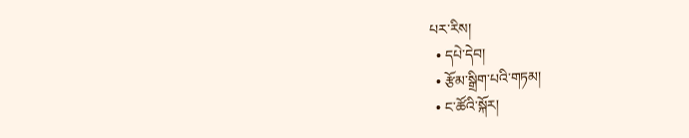པར་རིས།
  • དཔེ་དེབ།
  • རྩོམ་སྒྲིག་པའི་གཏམ།
  • ང་ཚོའི་སྐོར།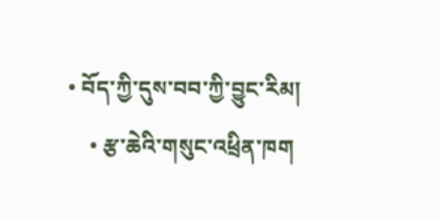• བོད་ཀྱི་དུས་བབ་ཀྱི་བྱུང་རིམ།
    • རྩ་ཆེའི་གསུང་འཕྲིན་ཁག